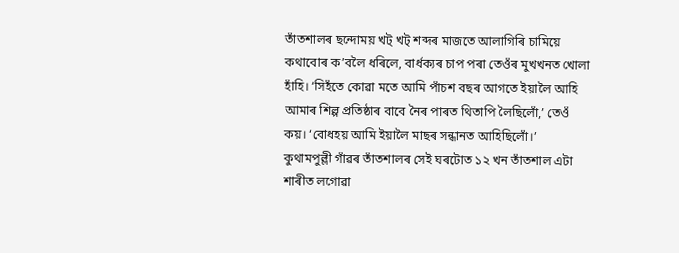তাঁতশালৰ ছন্দোময় খট্ খট্ শব্দৰ মাজতে আলাগিৰি চামিয়ে কথাবোৰ ক’বলৈ ধৰিলে, বাৰ্ধক্যৰ চাপ পৰা তেওঁৰ মুখখনত খোলা হাঁহি। ‘সিহঁতে কোৱা মতে আমি পাঁচশ বছৰ আগতে ইয়ালৈ আহি আমাৰ শিল্প প্ৰতিষ্ঠাৰ বাবে নৈৰ পাৰত থিতাপি লৈছিলোঁ,’ তেওঁ কয়। ‘বোধহয় আমি ইয়ালৈ মাছৰ সন্ধানত আহিছিলোঁ।’
কুথামপুল্লী গাঁৱৰ তাঁতশালৰ সেই ঘৰটোত ১২ খন তাঁতশাল এটা শাৰীত লগোৱা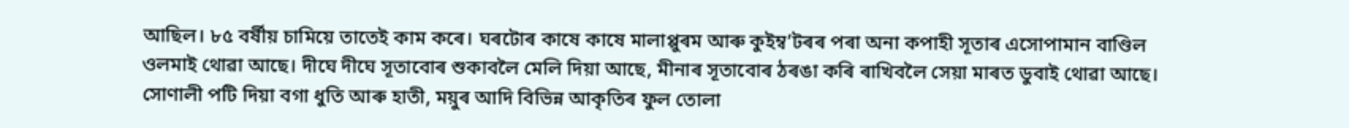আছিল। ৮৫ বৰ্ষীয় চামিয়ে তাতেই কাম কৰে। ঘৰটোৰ কাষে কাষে মালাপ্পুৰম আৰু কুইম্ব’টৰৰ পৰা অনা কপাহী সূতাৰ এসোপামান বাণ্ডিল ওলমাই থোৱা আছে। দীঘে দীঘে সূতাবোৰ শুকাবলৈ মেলি দিয়া আছে, মীনাৰ সূতাবোৰ ঠৰঙা কৰি ৰাখিবলৈ সেয়া মাৰত ডুবাই থোৱা আছে। সোণালী পটি দিয়া বগা ধুতি আৰু হাতী, ময়ুৰ আদি বিভিন্ন আকৃতিৰ ফুল তোলা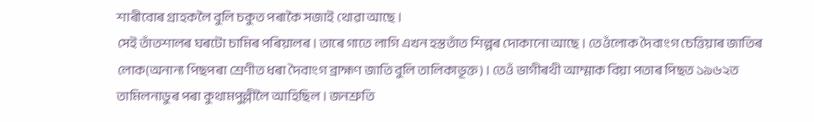শাৰীবোৰ গ্ৰাহকলৈ বুলি চকুত পৰাকৈ সজাই থোৱা আছে।
সেই তাঁতশালৰ ঘৰটো চামিৰ পৰিয়ালৰ। তাৰে গাতে লাগি এখন হস্ততাঁত শিল্পৰ দোকানো আছে। তেওঁলোক দৈবাংগ চেত্তিয়াৰ জাতিৰ লোক(অনান্য পিছপৰা শ্ৰেণীত ধৰা দৈবাংগ ব্ৰাহ্মণ জাতি বুলি তালিকাভূক্ত)। তেওঁ ভাগীৰথী আম্মাক বিয়া পতাৰ পিছত ১৯৬২ত তামিলনাডুৰ পৰা কুথামপুল্লীলৈ আহিছিল। জনশ্ৰুতি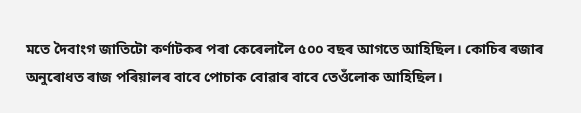মতে দৈবাংগ জাতিটো কৰ্ণাটকৰ পৰা কেৰেলালৈ ৫০০ বছৰ আগতে আহিছিল। কোচিৰ ৰজাৰ অনুৰোধত ৰাজ পৰিয়ালৰ বাবে পোচাক বোৱাৰ বাবে তেওঁলোক আহিছিল।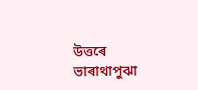উত্তৰে ভাৰাথাপুঝা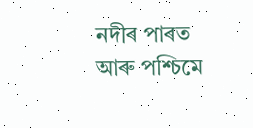নদীৰ পাৰত আৰু পশ্চিমে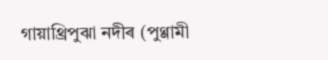গায়াথ্ৰিপুঝা নদীৰ (পুণ্ণামী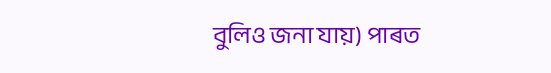বুলিও জনা যায়) পাৰত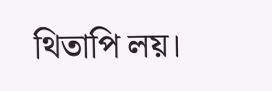থিতাপি লয়।